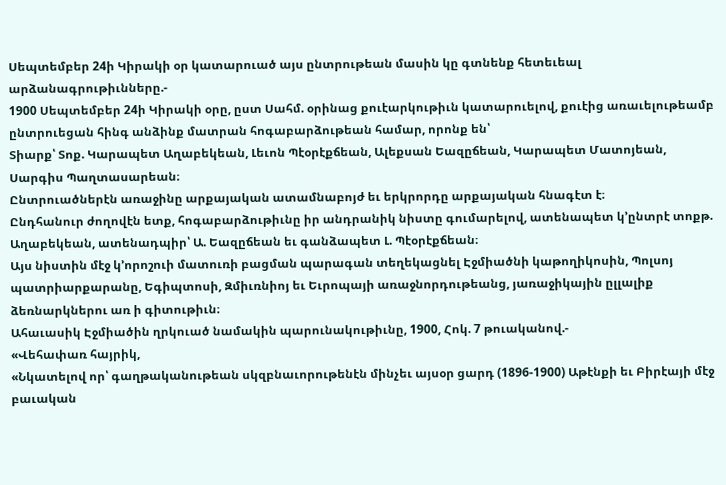Սեպտեմբեր 24ի Կիրակի օր կատարուած այս ընտրութեան մասին կը գտնենք հետեւեալ արձանագրութիւնները.-
1900 Սեպտեմբեր 24ի Կիրակի օրը, ըստ Սահմ. օրինաց քուէարկութիւն կատարուելով, քուէից առաւելութեամբ ընտրուեցան հինգ անձինք մատրան հոգաբարձութեան համար, որոնք են՝
Տիարք՝ Տոք. Կարապետ Աղաբեկեան, Լեւոն Պէօրէքճեան, Ալեքսան Եազըճեան, Կարապետ Մատոյեան, Սարգիս Պաղտասարեան։
Ընտրուածներէն առաջինը արքայական ատամնաբոյժ եւ երկրորդը արքայական հնագէտ է։
Ընդհանուր ժողովէն ետք, հոգաբարձութիւնը իր անդրանիկ նիստը գումարելով, ատենապետ կ’ընտրէ տոքթ. Աղաբեկեան, ատենադպիր՝ Ա. Եազըճեան եւ գանձապետ Լ. Պէօրէքճեան։
Այս նիստին մէջ կ’որոշուի մատուռի բացման պարագան տեղեկացնել Էջմիածնի կաթողիկոսին, Պոլսոյ պատրիարքարանը, Եգիպտոսի, Զմիւռնիոյ եւ Եւրոպայի առաջնորդութեանց, յառաջիկային ըլլալիք ձեռնարկներու առ ի գիտութիւն։
Ահաւասիկ Էջմիածին ղրկուած նամակին պարունակութիւնը, 1900, Հոկ. 7 թուականով.-
«Վեհափառ հայրիկ,
«Նկատելով որ՝ գաղթականութեան սկզբնաւորութենէն մինչեւ այսօր ցարդ (1896-1900) Աթէնքի եւ Բիրէայի մէջ բաւական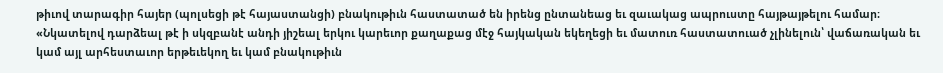թիւով տարագիր հայեր (պոլսեցի թէ հայաստանցի) բնակութիւն հաստատած են իրենց ընտանեաց եւ զաւակաց ապրուստը հայթայթելու համար։
«Նկատելով դարձեալ թէ ի սկզբանէ անդի յիշեալ երկու կարեւոր քաղաքաց մէջ հայկական եկեղեցի եւ մատուռ հաստատուած չլինելուն՝ վաճառական եւ կամ այլ արհեստաւոր երթեւեկող եւ կամ բնակութիւն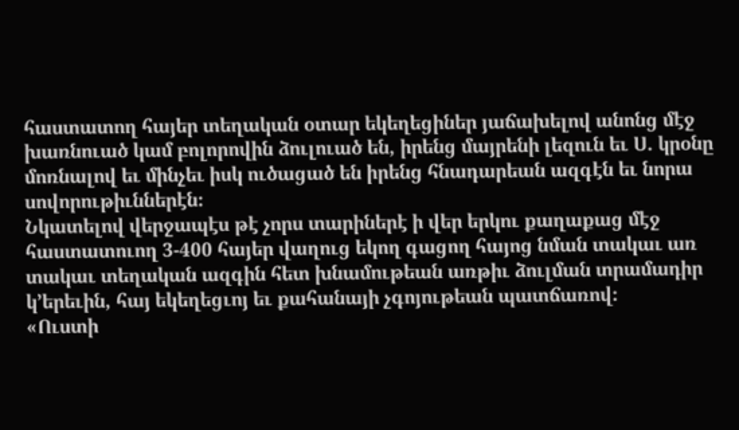հաստատող հայեր տեղական օտար եկեղեցիներ յաճախելով անոնց մէջ խառնուած կամ բոլորովին ձուլուած են, իրենց մայրենի լեզուն եւ Ս. կրօնը մոռնալով եւ մինչեւ իսկ ուծացած են իրենց հնադարեան ազգէն եւ նորա սովորութիւններէն։
Նկատելով վերջապէս թէ չորս տարիներէ ի վեր երկու քաղաքաց մէջ հաստատուող 3-400 հայեր վաղուց եկող գացող հայոց նման տակաւ առ տակաւ տեղական ազգին հետ խնամութեան առթիւ ձուլման տրամադիր կ’երեւին, հայ եկեղեցւոյ եւ քահանայի չգոյութեան պատճառով։
«Ուստի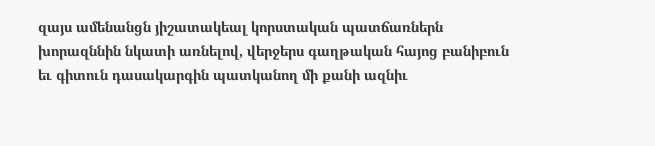զայս ամենանցն յիշատակեալ կորստական պատճառներն խորազննին նկատի առնելով, վերջերս գաղթական հայոց բանիբուն եւ գիտուն դասակարգին պատկանող մի քանի ազնիւ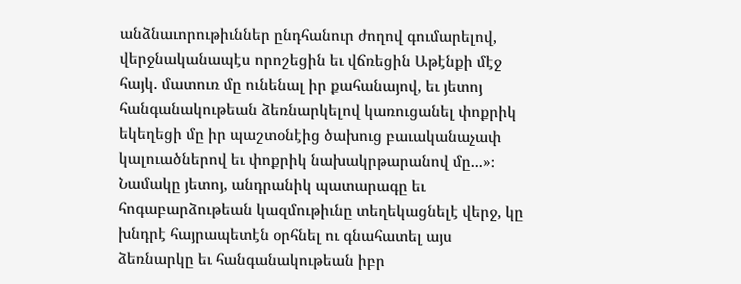անձնաւորութիւններ ընդհանուր ժողով գումարելով, վերջնականապէս որոշեցին եւ վճռեցին Աթէնքի մէջ հայկ. մատուռ մը ունենալ իր քահանայով, եւ յետոյ հանգանակութեան ձեռնարկելով կառուցանել փոքրիկ եկեղեցի մը իր պաշտօնէից ծախուց բաւականաչափ կալուածներով եւ փոքրիկ նախակրթարանով մը...»։
Նամակը յետոյ, անդրանիկ պատարագը եւ հոգաբարձութեան կազմութիւնը տեղեկացնելէ վերջ, կը խնդրէ հայրապետէն օրհնել ու գնահատել այս ձեռնարկը եւ հանգանակութեան իբր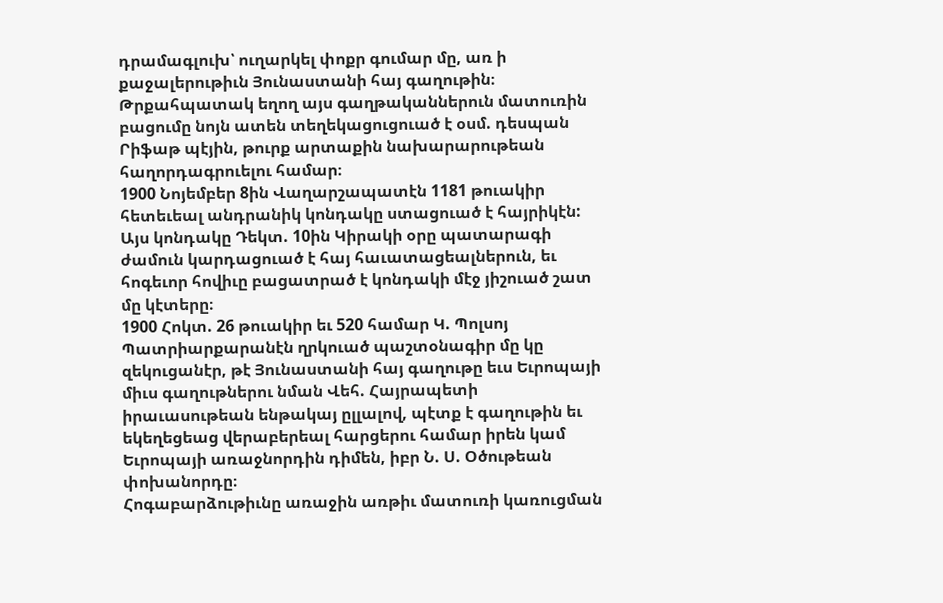դրամագլուխ՝ ուղարկել փոքր գումար մը, առ ի քաջալերութիւն Յունաստանի հայ գաղութին։
Թրքահպատակ եղող այս գաղթականներուն մատուռին բացումը նոյն ատեն տեղեկացուցուած է օսմ. դեսպան Րիֆաթ պէյին, թուրք արտաքին նախարարութեան հաղորդագրուելու համար։
1900 Նոյեմբեր 8ին Վաղարշապատէն 1181 թուակիր հետեւեալ անդրանիկ կոնդակը ստացուած է հայրիկէն:
Այս կոնդակը Դեկտ. 10ին Կիրակի օրը պատարագի ժամուն կարդացուած է հայ հաւատացեալներուն, եւ հոգեւոր հովիւը բացատրած է կոնդակի մէջ յիշուած շատ մը կէտերը։
1900 Հոկտ. 26 թուակիր եւ 520 համար Կ. Պոլսոյ Պատրիարքարանէն ղրկուած պաշտօնագիր մը կը զեկուցանէր, թէ Յունաստանի հայ գաղութը եւս Եւրոպայի միւս գաղութներու նման Վեհ. Հայրապետի իրաւասութեան ենթակայ ըլլալով, պէտք է գաղութին եւ եկեղեցեաց վերաբերեալ հարցերու համար իրեն կամ Եւրոպայի առաջնորդին դիմեն, իբր Ն. Ս. Օծութեան փոխանորդը։
Հոգաբարձութիւնը առաջին առթիւ մատուռի կառուցման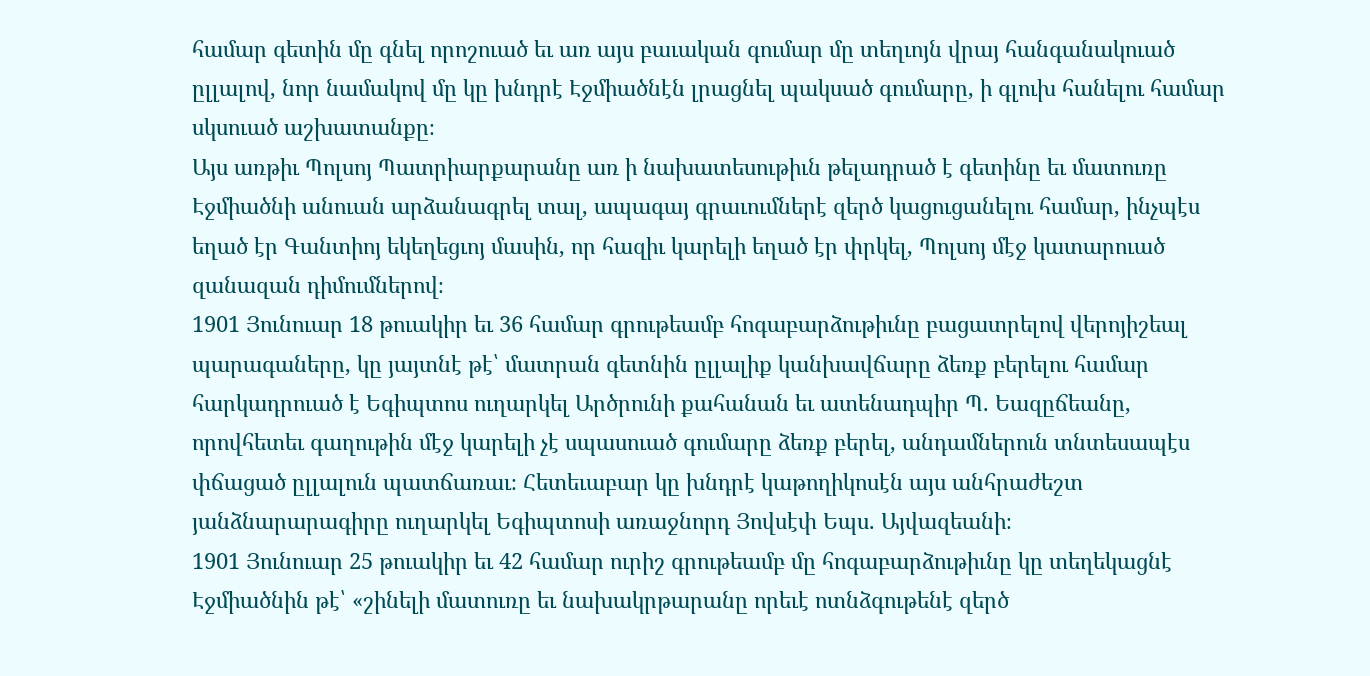համար գետին մը գնել որոշուած եւ առ այս բաւական գումար մը տեղւոյն վրայ հանգանակուած ըլլալով, նոր նամակով մը կը խնդրէ Էջմիածնէն լրացնել պակսած գումարը, ի գլուխ հանելու համար սկսուած աշխատանքը։
Այս առթիւ Պոլսոյ Պատրիարքարանը առ ի նախատեսութիւն թելադրած է գետինը եւ մատուռը Էջմիածնի անուան արձանագրել տալ, ապագայ գրաւումներէ զերծ կացուցանելու համար, ինչպէս եղած էր Գանտիոյ եկեղեցւոյ մասին, որ հազիւ կարելի եղած էր փրկել, Պոլսոյ մէջ կատարուած զանազան դիմումներով։
1901 Յունուար 18 թուակիր եւ 36 համար գրութեամբ հոգաբարձութիւնը բացատրելով վերոյիշեալ պարագաները, կը յայտնէ թէ՝ մատրան գետնին ըլլալիք կանխավճարը ձեռք բերելու համար հարկադրուած է Եգիպտոս ուղարկել Արծրունի քահանան եւ ատենադպիր Պ. Եազըճեանը, որովհետեւ գաղութին մէջ կարելի չէ սպասուած գումարը ձեռք բերել, անդամներուն տնտեսապէս փճացած ըլլալուն պատճառաւ։ Հետեւաբար կը խնդրէ կաթողիկոսէն այս անհրաժեշտ յանձնարարագիրը ուղարկել Եգիպտոսի առաջնորդ Յովսէփ Եպս. Այվազեանի։
1901 Յունուար 25 թուակիր եւ 42 համար ուրիշ գրութեամբ մը հոգաբարձութիւնը կը տեղեկացնէ Էջմիածնին թէ՝ «շինելի մատուռը եւ նախակրթարանը որեւէ ոտնձգութենէ զերծ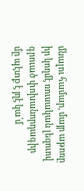մնալու համար, մայր աթոռը իր կողմէ ռուսական լեզուով գրուած փոխանորդագիր մը պէտք է յղէ կա՛մ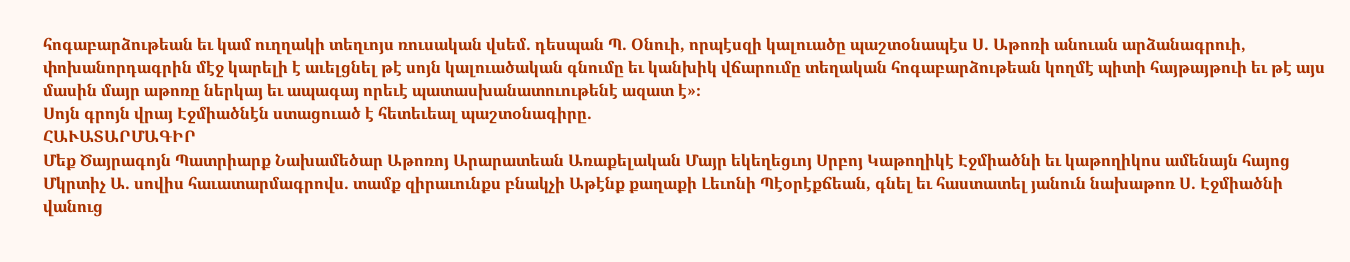հոգաբարձութեան եւ կամ ուղղակի տեղւոյս ռուսական վսեմ. դեսպան Պ. Օնուի, որպէսզի կալուածը պաշտօնապէս Ս. Աթոռի անուան արձանագրուի, փոխանորդագրին մէջ կարելի է աւելցնել թէ սոյն կալուածական գնումը եւ կանխիկ վճարումը տեղական հոգաբարձութեան կողմէ պիտի հայթայթուի եւ թէ այս մասին մայր աթոռը ներկայ եւ ապագայ որեւէ պատասխանատուութենէ ազատ է»։
Սոյն գրոյն վրայ Էջմիածնէն ստացուած է հետեւեալ պաշտօնագիրը.
ՀԱՒԱՏԱՐՄԱԳԻՐ
Մեք Ծայրագոյն Պատրիարք Նախամեծար Աթոռոյ Արարատեան Առաքելական Մայր եկեղեցւոյ Սրբոյ Կաթողիկէ Էջմիածնի եւ կաթողիկոս ամենայն հայոց Մկրտիչ Ա. սովիս հաւատարմագրովս. տամք զիրաւունքս բնակչի Աթէնք քաղաքի Լեւոնի Պէօրէքճեան, գնել եւ հաստատել յանուն նախաթոռ Ս. Էջմիածնի վանուց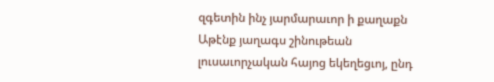զգետին ինչ յարմարաւոր ի քաղաքն Աթէնք յաղագս շինութեան լուսաւորչական հայոց եկեղեցւոյ, ընդ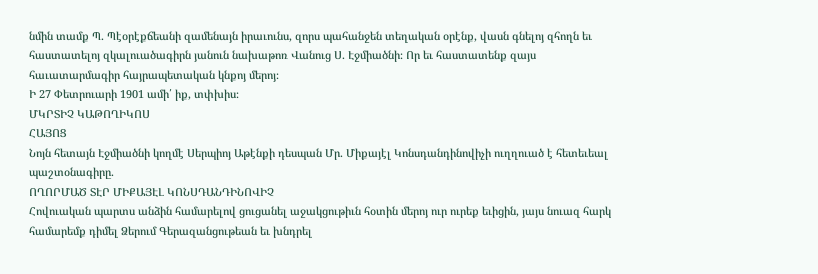նմին տամք Պ. Պէօրէքճեանի զամենայն իրաւունս, զորս պահանջեն տեղական օրէնք, վասն գնելոյ զհողն եւ հաստատելոյ զկալուածագիրն յանուն նախաթոռ Վանուց Ս. Էջմիածնի։ Որ եւ հաստատենք զայս հաւատարմագիր հայրապետական կնքոյ մերոյ։
Ի 27 Փետրուարի 1901 ամի՛ իք, տփխիս։
ՄԿՐՏԻՉ ԿԱԹՈՂԻԿՈՍ
ՀԱՅՈՑ
Նոյն հետայն Էջմիածնի կողմէ Սերպիոյ Աթէնքի դեսպան Մր. Միքայէլ Կոնսդանդինովիչի ուղղուած է հետեւեալ պաշտօնագիրը.
ՈՂՈՐՄԱԾ ՏԷՐ ՄԻՔԱՅԷԼ ԿՈՆՍԴԱՆԴԻՆՈՎԻՉ
Հովուական պարտս անձին համարելով ցուցանել աջակցութիւն հօտին մերոյ ուր ուրեք եւիցին, յայս նուազ հարկ համարեմք դիմել Ձերում Գերազանցութեան եւ խնդրել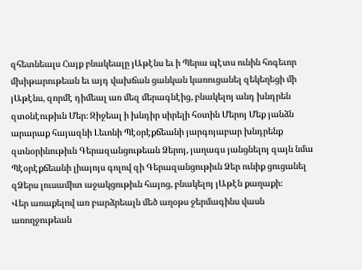զհետնեալս Հայք բնակեալը յԱթէնս եւ ի Պերա պէտս ունին հոգեւոր մխիթարութեան եւ այդ վախճան ցանկան կառուցանել զեկեղեցի մի յԱթէնս, զորմէ դիմեալ առ մեզ մերագնէից, բնակելոյ անդ խնդրեն զտօնէութիւն Մեր։ Զիջեալ ի խնդիր սիրելի հօտին Մերոյ Մեք յանձն արարաք հայազնի Լեւոնի Պէօրէքճեանի յարգոյաբար խնդրենք զտնօրինութիւն Գերազանցութեան Ձերոյ, յաղագս յանցնելոյ զայն նմա Պէօրէքճեանի լիայոյս գոլով զի Գերազանցութիւն Ձեր ունիք ցուցանել զՁերս լուսամիտ աջակցութիւն հայոց, բնակելոյ յԱթէն քաղաքի։
Վեր առաքելով առ բարձրեալն մեծ աղօթս ջերմագինս վասն առողջութեան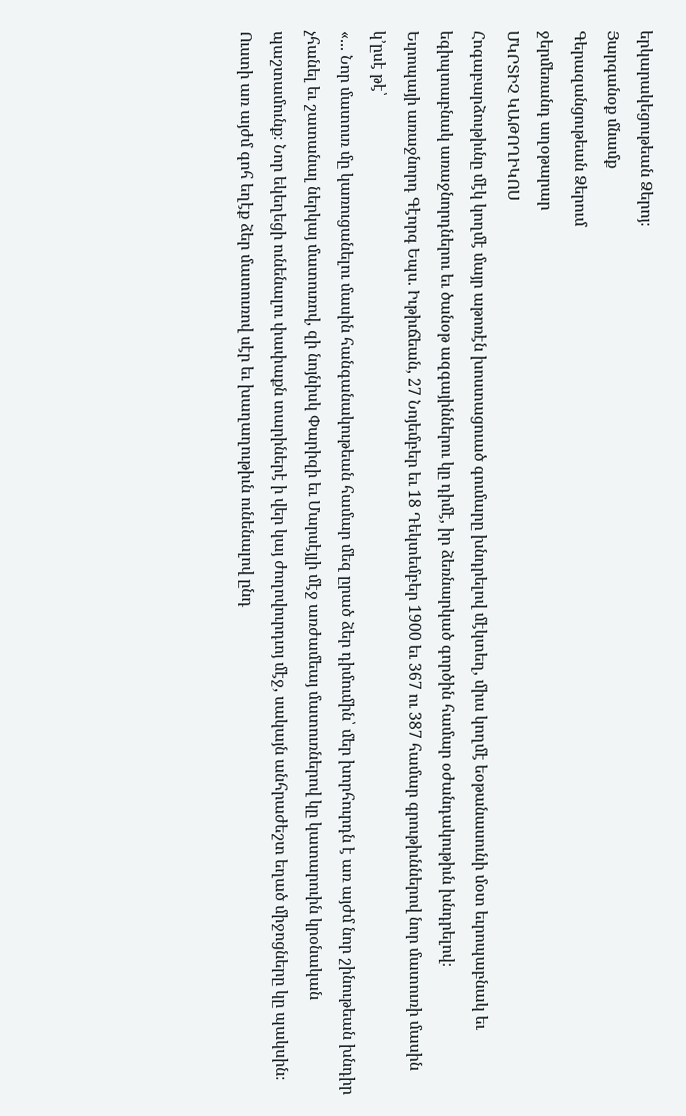երկարակեցութեան Ձերոյ։
Յարգանօք մնամք
Գերազանցութեան Ձերում
ջերմեռանդ աղօթարար
ՄԿՐՏԻՉ ԿԱԹՈՂԻԿՈՍ
Հոգաբարձութիւնը մէկ կողմէ մայր աթոռէն խոստացուած գումարը խնդրելով մէկտեղ, միւս կողմէ եօթանասունի մօտ եւրոպաբնակ եւ եգիպտաբնակ առաջնորդներու եւ ծանօթ ազգայիններու կը դիմէ, իր ձեռնարկած գործին համար օժանդակութիւն խնդրելով։
Եւրոպայի առաջնորդ Գէորգ Եպս. Իւթիւճեան, 27 Նոյեմբեր եւ 18 Դեկտեմբեր 1900 եւ 367 ու 387 համար գրութիւններով նոր մատուռի մասին կ’ըսէ թէ՝
«... Նոր մատուռ մը կառուցանելու մասին հանգանակութեան համար մեզ ըրած ձեր դիմումին՝ մեր խորհուրդն է առ այժմ նոր շինութեան խնդիր չհանել եւ շատանալ ներկայ մատուռով, զի նոյնիսկ Փարիզի եւ Մարսէյլի մէջ առժամեայ մատուռներով կը կատարուին կրօնական պաշտամունք։ Նոր եկեղեցի ունենալու փափաքն տարիներէ ի վեր կայ ժողովուրդւոյ մէջ, սակայն անհրաժեշտ եղած միջոցները կը պակսին։ Ուստի առ այժմ գոհ եղէք ձեր մատուռով սէր եւ խաղաղութիւն ունենալով ընդ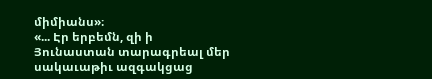միմիանս»։
«... Էր երբեմն, զի ի Յունաստան տարագրեալ մեր սակաւաթիւ ազգակցաց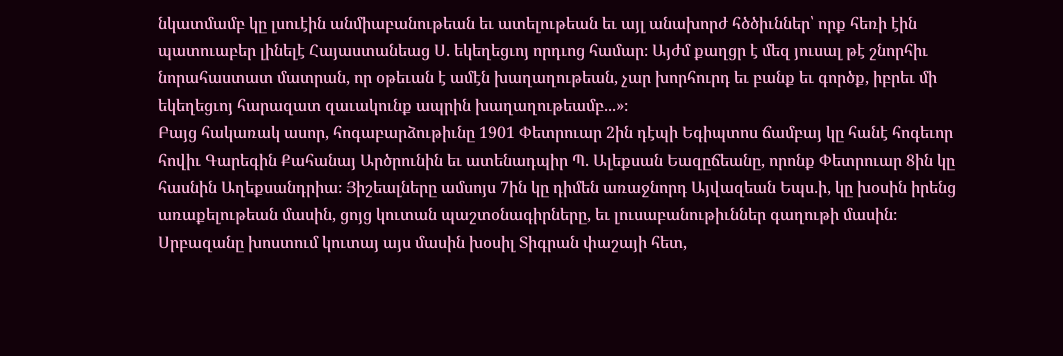նկատմամբ կը լսուէին անմիաբանութեան եւ ատելութեան եւ այլ անախորժ հծծիւններ՝ որք հեռի էին պատուաբեր լինելէ Հայաստանեաց Ս. եկեղեցւոյ որդւոց համար։ Այժմ քաղցր է մեզ յուսալ թէ շնորհիւ նորահաստատ մատրան, որ օթեւան է ամէն խաղաղութեան, չար խորհուրդ եւ բանք եւ գործք, իբրեւ մի եկեղեցւոյ հարազատ զաւակունք ապրին խաղաղութեամբ...»։
Բայց հակառակ ասոր, հոգաբարձութիւնը 1901 Փետրուար 2ին դէպի Եգիպտոս ճամբայ կը հանէ հոգեւոր հովիւ Գարեգին Քահանայ Արծրունին եւ ատենադպիր Պ. Ալեքսան Եազըճեանը, որոնք Փետրուար 8ին կը հասնին Աղեքսանդրիա։ Յիշեալները ամսոյս 7ին կը դիմեն առաջնորդ Այվազեան Եպս.ի, կը խօսին իրենց առաքելութեան մասին, ցոյց կուտան պաշտօնագիրները, եւ լուսաբանութիւններ գաղութի մասին։
Սրբազանը խոստում կուտայ այս մասին խօսիլ Տիգրան փաշայի հետ,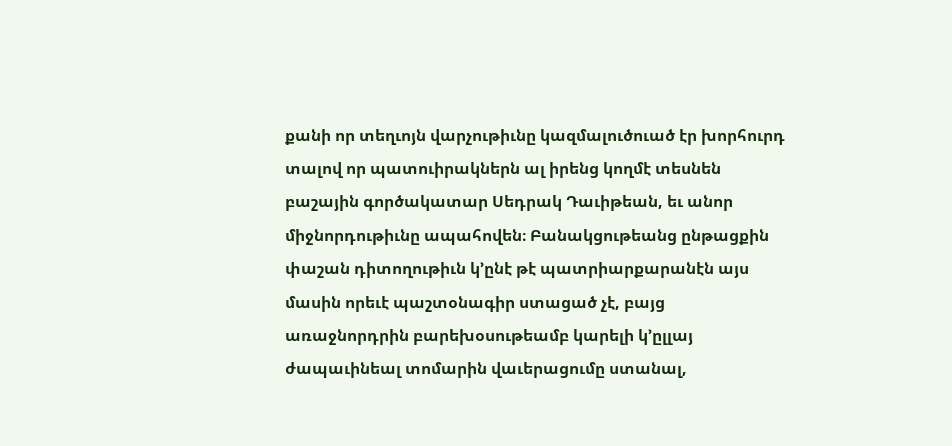քանի որ տեղւոյն վարչութիւնը կազմալուծուած էր խորհուրդ տալով որ պատուիրակներն ալ իրենց կողմէ տեսնեն բաշային գործակատար Սեդրակ Դաւիթեան, եւ անոր միջնորդութիւնը ապահովեն։ Բանակցութեանց ընթացքին փաշան դիտողութիւն կ’ընէ թէ պատրիարքարանէն այս մասին որեւէ պաշտօնագիր ստացած չէ, բայց առաջնորդրին բարեխօսութեամբ կարելի կ’ըլլայ ժապաւինեալ տոմարին վաւերացումը ստանալ,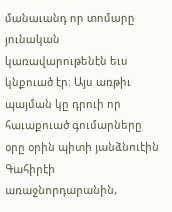մանաւանդ որ տոմարը յունական կառավարութենէն եւս կնքուած էր։ Այս առթիւ պայման կը դրուի որ հաւաքուած գումարները օրը օրին պիտի յանձնուէին Գահիրէի առաջնորդարանին,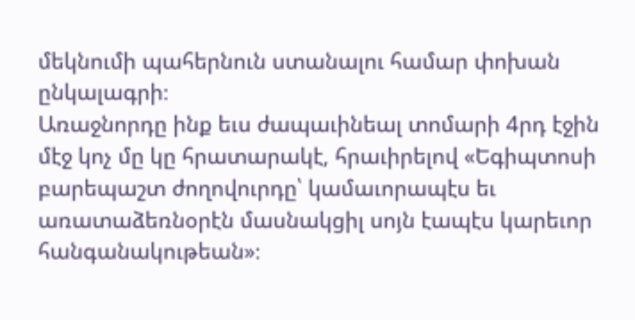մեկնումի պահերնուն ստանալու համար փոխան ընկալագրի։
Առաջնորդը ինք եւս ժապաւինեալ տոմարի 4րդ էջին մէջ կոչ մը կը հրատարակէ, հրաւիրելով «Եգիպտոսի բարեպաշտ ժողովուրդը՝ կամաւորապէս եւ առատաձեռնօրէն մասնակցիլ սոյն էապէս կարեւոր հանգանակութեան»։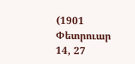(1901 Փետրուար 14, 27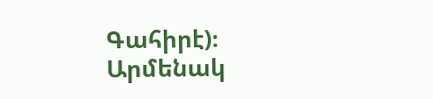Գահիրէ)։
Արմենակ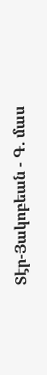Տէր-Յակոբեան - Գ. մաս